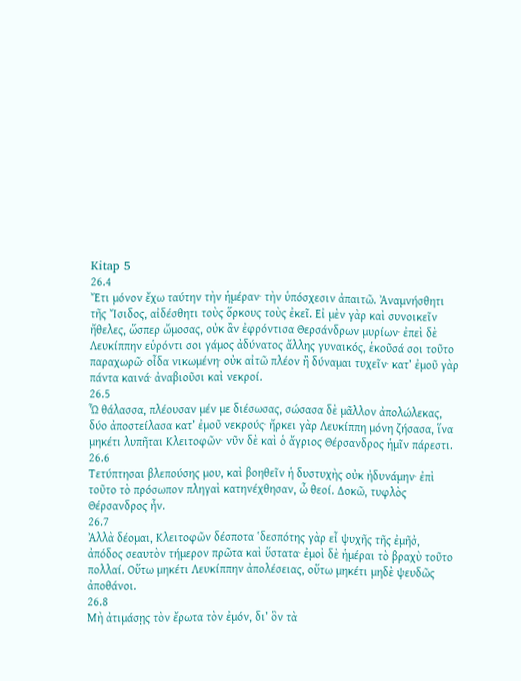Kitap 5
26.4
Ἔτι μόνον ἔχω ταύτην τὴν ἡμέραν· τὴν ὑπόσχεσιν ἀπαιτῶ. Ἀναμνήσθητι τῆς Ἴσιδος, αἰδέσθητι τοὺς ὅρκους τοὺς ἐκεῖ. Εἰ μὲν γὰρ καὶ συνοικεῖν ἤθελες, ὥσπερ ὤμοσας, οὐκ ἂν ἐφρόντισα Θερσάνδρων μυρίων· ἐπεὶ δὲ Λευκίππην εὑρόντι σοι γάμος ἀδύνατος ἄλλης γυναικός, ἑκοῦσά σοι τοῦτο παραχωρῶ· οἶδα νικωμένη· οὐκ αἰτῶ πλέον ἢ δύναμαι τυχεῖν· κατ’ ἐμοῦ γὰρ πάντα καινά· ἀναβιοῦσι καὶ νεκροί.
26.5
Ὦ θάλασσα, πλέουσαν μέν με διέσωσας, σώσασα δὲ μᾶλλον ἀπολώλεκας, δύο ἀποστείλασα κατ’ ἐμοῦ νεκρούς· ἤρκει γὰρ Λευκίππη μόνη ζήσασα, ἵνα μηκέτι λυπῆται Κλειτοφῶν· νῦν δὲ καὶ ὁ ἄγριος Θέρσανδρος ἡμῖν πάρεστι.
26.6
Τετύπτησαι βλεπούσης μου, καὶ βοηθεῖν ἡ δυστυχὴς οὐκ ἠδυνάμην· ἐπὶ τοῦτο τὸ πρόσωπον πληγαὶ κατηνέχθησαν, ὦ θεοί. Δοκῶ, τυφλὸς Θέρσανδρος ἦν.
26.7
Ἀλλὰ δέομαι, Κλειτοφῶν δέσποτα ʽδεσπότης γὰρ εἶ ψυχῆς τῆς ἐμῆσ̓, ἀπόδος σεαυτὸν τήμερον πρῶτα καὶ ὕστατα· ἐμοὶ δὲ ἡμέραι τὸ βραχὺ τοῦτο πολλαί. Οὕτω μηκέτι Λευκίππην ἀπολέσειας, οὕτω μηκέτι μηδὲ ψευδῶς ἀποθάνοι.
26.8
Μὴ ἀτιμάσῃς τὸν ἔρωτα τὸν ἐμόν, δι’ ὃν τὰ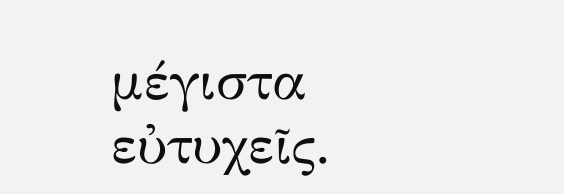μέγιστα εὐτυχεῖς.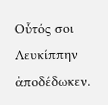Οὗτός σοι Λευκίππην ἀποδέδωκεν.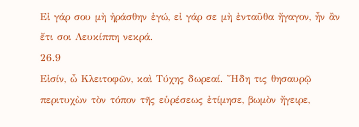Εἰ γάρ σου μὴ ἠράσθην ἐγώ, εἰ γάρ σε μὴ ἐνταῦθα ἤγαγον, ἦν ἂν ἔτι σοι Λευκίππη νεκρά.
26.9
Εἰσίν, ὦ Κλειτοφῶν, καὶ Τύχης δωρεαί. Ἤδη τις θησαυρῷ περιτυχὼν τὸν τόπον τῆς εὑρέσεως ἐτίμησε, βωμὸν ἤγειρε,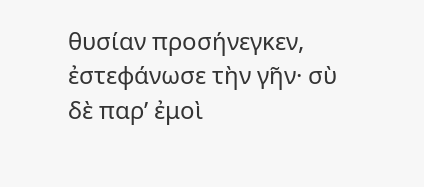θυσίαν προσήνεγκεν, ἐστεφάνωσε τὴν γῆν· σὺ δὲ παρ’ ἐμοὶ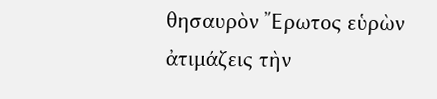θησαυρὸν Ἔρωτος εὑρὼν ἀτιμάζεις τὴν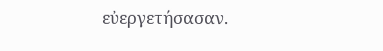εὐεργετήσασαν.